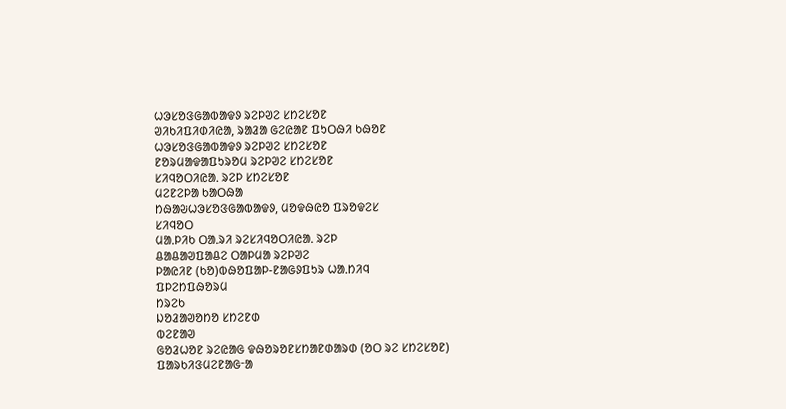ᱦᱳᱥᱚᱝᱜᱟᱵᱟᱫᱽ ᱨᱮᱞᱣᱮ ᱥᱴᱮᱥᱚᱱ
ᱣᱤᱠᱤᱯᱤᱰᱤᱭᱟ, ᱨᱟᱲᱟ ᱜᱮᱭᱟᱱ ᱯᱩᱛᱷᱤ ᱠᱷᱚᱱ
ᱦᱳᱥᱚᱝᱜᱟᱵᱟᱫᱽ ᱨᱮᱞᱣᱮ ᱥᱴᱮᱥᱚᱱ
ᱱᱚᱨᱢᱟᱫᱟᱯᱩᱨᱚᱢ ᱨᱮᱞᱣᱮ ᱥᱴᱮᱥᱚᱱ
ᱥᱤᱧᱚᱛᱤᱭᱟᱹ ᱨᱮᱞ ᱥᱴᱮᱥᱚᱱ
ᱢᱮᱱᱮᱞᱟ ᱠᱟᱛᱷᱟ
ᱴᱷᱟᱶᱦᱳᱥᱚᱝᱜᱟᱵᱟᱫᱽ, ᱢᱚᱫᱷᱭᱚ ᱯᱨᱚᱫᱮᱥ
ᱥᱤᱧᱚᱛ
ᱢᱟᱹᱞᱤᱠ ᱛᱟᱹᱨᱤ ᱨᱮᱥᱤᱧᱚᱛᱤᱭᱟᱹ ᱨᱮᱞ
ᱪᱟᱪᱟᱣᱯᱟᱪᱮ ᱛᱟᱞᱢᱟ ᱨᱮᱞᱣᱮ
ᱞᱟᱭᱤᱱ (ᱠᱚ)ᱵᱷᱚᱯᱟᱞ-ᱱᱟᱜᱽᱯᱩᱨ ᱦᱟᱹᱴᱤᱧ
ᱯᱞᱮᱴᱯᱷᱚᱨᱢ
ᱴᱨᱮᱠ
ᱡᱚᱲᱟᱣᱚᱴᱚ ᱥᱴᱮᱱᱰ
ᱵᱮᱱᱟᱣ
ᱜᱚᱲᱦᱚᱱ ᱨᱮᱭᱟᱜ ᱫᱷᱚᱨᱚᱱᱥᱴᱟᱱᱰᱟᱨᱰ (ᱚᱛ ᱨᱮ ᱥᱴᱮᱥᱚᱱ)
ᱯᱟᱨᱠᱤᱝᱢᱮᱱᱟᱜᱼᱟ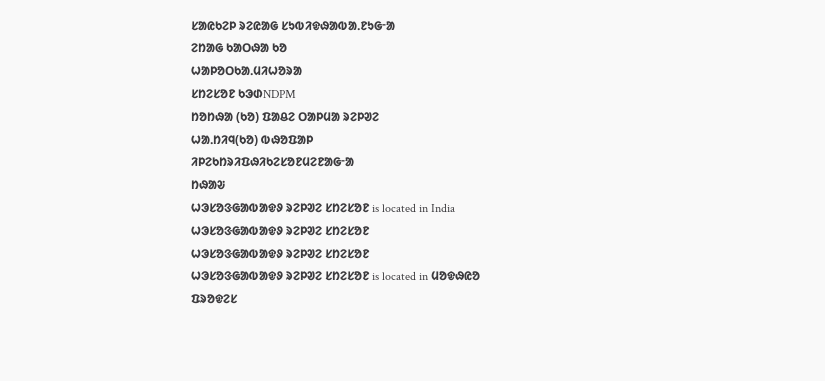ᱥᱟᱭᱠᱮᱞ ᱨᱮᱭᱟᱜ ᱥᱩᱵᱤᱫᱷᱟᱵᱟᱹᱱᱩᱜᱼᱟ
ᱮᱴᱟᱜ ᱠᱟᱛᱷᱟ ᱠᱚ
ᱦᱟᱞᱚᱛᱠᱟᱹᱢᱤᱦᱚᱨᱟ
ᱥᱴᱮᱥᱚᱱ ᱠᱳᱰNDPM
ᱴᱚᱴᱷᱟ (ᱠᱚ) ᱯᱟᱪᱮ ᱛᱟᱞᱢᱟ ᱨᱮᱞᱣᱮ
ᱦᱟᱹᱴᱤᱧ(ᱠᱚ) ᱵᱷᱚᱯᱟᱞ
ᱤᱞᱮᱠᱴᱨᱤᱯᱷᱤᱠᱮᱥᱚᱱᱢᱮᱱᱟᱜᱼᱟ
ᱴᱷᱟᱶ
ᱦᱳᱥᱚᱝᱜᱟᱵᱟᱫᱽ ᱨᱮᱞᱣᱮ ᱥᱴᱮᱥᱚᱱ is located in India
ᱦᱳᱥᱚᱝᱜᱟᱵᱟᱫᱽ ᱨᱮᱞᱣᱮ ᱥᱴᱮᱥᱚᱱ
ᱦᱳᱥᱚᱝᱜᱟᱵᱟᱫᱽ ᱨᱮᱞᱣᱮ ᱥᱴᱮᱥᱚᱱ
ᱦᱳᱥᱚᱝᱜᱟᱵᱟᱫᱽ ᱨᱮᱞᱣᱮ ᱥᱴᱮᱥᱚᱱ is located in ᱢᱚᱫᱷᱭᱚ ᱯᱨᱚᱫᱮᱥ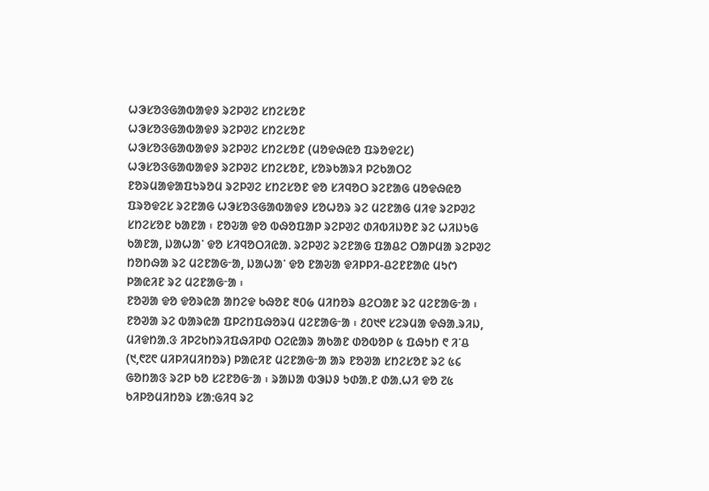ᱦᱳᱥᱚᱝᱜᱟᱵᱟᱫᱽ ᱨᱮᱞᱣᱮ ᱥᱴᱮᱥᱚᱱ
ᱦᱳᱥᱚᱝᱜᱟᱵᱟᱫᱽ ᱨᱮᱞᱣᱮ ᱥᱴᱮᱥᱚᱱ
ᱦᱳᱥᱚᱝᱜᱟᱵᱟᱫᱽ ᱨᱮᱞᱣᱮ ᱥᱴᱮᱥᱚᱱ (ᱢᱚᱫᱷᱭᱚ ᱯᱨᱚᱫᱮᱥ)
ᱦᱳᱥᱚᱝᱜᱟᱵᱟᱫᱽ ᱨᱮᱞᱣᱮ ᱥᱴᱮᱥᱚᱱ, ᱥᱚᱨᱠᱟᱨᱤ ᱞᱮᱠᱟᱛᱮ ᱱᱚᱨᱢᱟᱫᱟᱯᱩᱨᱚᱢ ᱨᱮᱞᱣᱮ ᱥᱴᱮᱥᱚᱱ ᱫᱚ ᱥᱤᱧᱚᱛ ᱨᱮᱱᱟᱜ ᱢᱚᱫᱷᱭᱚ ᱯᱨᱚᱫᱮᱥ ᱨᱮᱱᱟᱜ ᱦᱳᱥᱚᱝᱜᱟᱵᱟᱫᱽ ᱥᱚᱦᱚᱨ ᱨᱮ ᱢᱮᱱᱟᱜ ᱢᱤᱫ ᱨᱮᱞᱣᱮ ᱥᱴᱮᱥᱚᱱ ᱠᱟᱱᱟ ᱾ ᱱᱚᱶᱟ ᱫᱚ ᱵᱷᱚᱯᱟᱞ ᱨᱮᱞᱣᱮ ᱰᱤᱵᱤᱡᱚᱱ ᱨᱮ ᱦᱤᱡᱩᱜ ᱠᱟᱱᱟ, ᱡᱟᱦᱟᱸ ᱫᱚ ᱥᱤᱧᱚᱛᱤᱭᱟᱹ ᱨᱮᱞᱣᱮ ᱨᱮᱱᱟᱜ ᱯᱟᱪᱮ ᱛᱟᱞᱢᱟ ᱨᱮᱞᱣᱮ ᱴᱚᱴᱷᱟ ᱨᱮ ᱢᱮᱱᱟᱜᱼᱟ, ᱡᱟᱦᱟᱸ ᱫᱚ ᱱᱟᱶᱟ ᱫᱤᱞᱞᱤ-ᱪᱮᱱᱱᱟᱭ ᱢᱩᱬ ᱞᱟᱭᱤᱱ ᱨᱮ ᱢᱮᱱᱟᱜᱼᱟ ᱾
ᱱᱚᱣᱟ ᱫᱚ ᱫᱚᱨᱭᱟ ᱟᱴᱮᱫ ᱠᱷᱚᱱ ᱓᱐᱙ ᱢᱤᱴᱚᱨ ᱪᱮᱛᱟᱱ ᱨᱮ ᱢᱮᱱᱟᱜᱼᱟ ᱾ ᱱᱚᱣᱟ ᱨᱮ ᱵᱟᱨᱭᱟ ᱯᱞᱮᱴᱯᱷᱚᱨᱢ ᱢᱮᱱᱟᱜᱼᱟ ᱾ ᱒᱐᱑᱖ ᱥᱮᱨᱢᱟ ᱫᱷᱟᱹᱨᱤᱡ, ᱢᱤᱫᱴᱟᱹᱝ ᱤᱞᱮᱠᱴᱨᱤᱯᱷᱤᱞᱰ ᱛᱮᱭᱟᱨ ᱟᱠᱟᱱ ᱰᱚᱵᱚᱞ ᱕ ᱯᱷᱩᱴ ᱖ ᱤᱸᱪ (᱑,᱖᱗᱖ ᱢᱤᱞᱤᱢᱤᱴᱚᱨ) ᱞᱟᱭᱤᱱ ᱢᱮᱱᱟᱜᱼᱟ ᱟᱨ ᱱᱚᱣᱟ ᱥᱴᱮᱥᱚᱱ ᱨᱮ ᱕᱔ ᱜᱚᱴᱟᱝ ᱨᱮᱞ ᱠᱚ ᱥᱮᱱᱚᱜᱼᱟ ᱾ ᱨᱟᱡᱟ ᱵᱳᱡᱽ ᱩᱰᱟᱹᱱ ᱰᱟᱹᱦᱤ ᱫᱚ ᱗᱕ ᱠᱤᱞᱚᱢᱤᱴᱚᱨ ᱥᱟᱺᱜᱤᱧ ᱨᱮ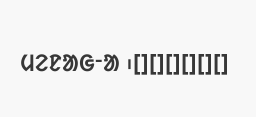ᱢᱮᱱᱟᱜᱼᱟ ᱾[][][][][][]